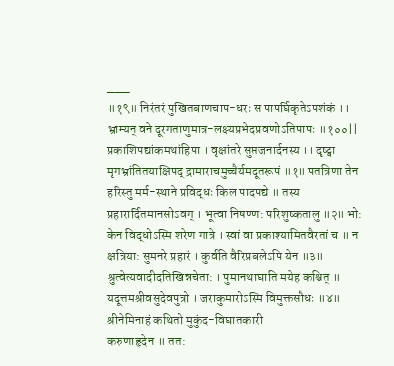___
॥१९॥ निरंतरं पुखितबाणचाप-धरः स पापर्घिकृतेऽपशंकं ।। भ्राम्यन् वने दूरगताणुमात्र-लक्ष्यप्रभेदप्रवणोऽतिपापः ॥१००||
प्रकाशिपद्यांकमथांहिपा । वृक्षांतरे सुप्तजनार्दनस्य ।। दृष्ट्वा मृगभ्रांतितयाक्षिपद् द्रामाराचमुच्चैर्यमदूतरूपं ॥१॥ पतत्रिणा तेन हरिस्तु मर्म-स्थाने प्रविद्धः किल पादपद्ये ॥ तस्य प्रहारार्दितमानसोऽवग् । भूत्वा निषण्ण: परिशुष्कतालु ॥२॥ भो: केन विद्धोऽस्मि शरेण गात्रे । स्वां वा प्रकाश्यामितवैरतां च ॥ न क्षत्रिया: सुमनरे प्रहारं । कुर्वति वैरिप्रबलेऽपि येन ॥३॥ श्रुत्वेत्यवादीदतिखिन्नचेता: । पुमानथाघाति मयेह कश्चित् ॥ यदूत्तमश्रीवसुदेवपुत्रो । जराकुमारोऽस्मि विमुक्तसौधः ॥४॥ श्रीनेमिनाहं कथितो मुकुंद-विघातकारी
करुणाहृदेन ॥ तत: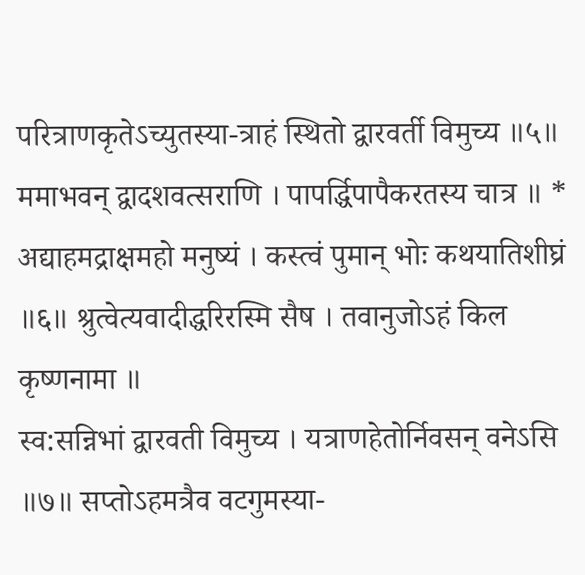परित्राणकृतेऽच्युतस्या-त्राहं स्थितो द्वारवर्ती विमुच्य ॥५॥ ममाभवन् द्वादशवत्सराणि । पापर्द्धिपापैकरतस्य चात्र ॥ * अद्याहमद्राक्षमहो मनुष्यं । कस्त्वं पुमान् भोः कथयातिशीघ्रं ॥६॥ श्रुत्वेत्यवादीद्धरिरस्मि सैष । तवानुजोऽहं किल कृष्णनामा ॥
स्व:सन्निभां द्वारवती विमुच्य । यत्राणहेतोर्निवसन् वनेऽसि ॥७॥ सप्तोऽहमत्रैव वटगुमस्या-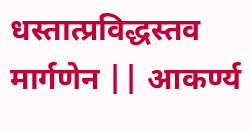धस्तात्प्रविद्धस्तव मार्गणेन || आकर्ण्य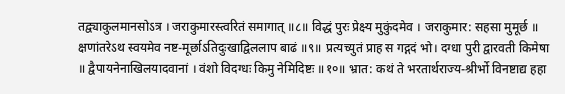तद्व्याकुलमानसोऽत्र । जराकुमारस्त्वरितं समागात् ॥८॥ विद्धं पुरः प्रेक्ष्य मुकुंदमेव । जराकुमार: सहसा मुमूर्छ ॥ क्षणांतरेऽथ स्वयमेव नष्ट-मूर्छाऽतिदुःखाद्विललाप बाढं ॥९॥ प्रत्यच्युतं प्राह स गद्गदं भो। दग्धा पुरी द्वारवती किमेषा ॥ द्वैपायनेनाखिलयादवानां । वंशो विदग्धः किमु नेमिदिष्टः ॥१०॥ भ्रात: कथं ते भरतार्थराज्य-श्रीर्भो विनष्टाद्य हहा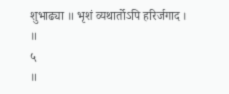शुभाढ्या ॥ भृशं व्यथार्तोऽपि हरिर्जगाद ।
॥
५
॥